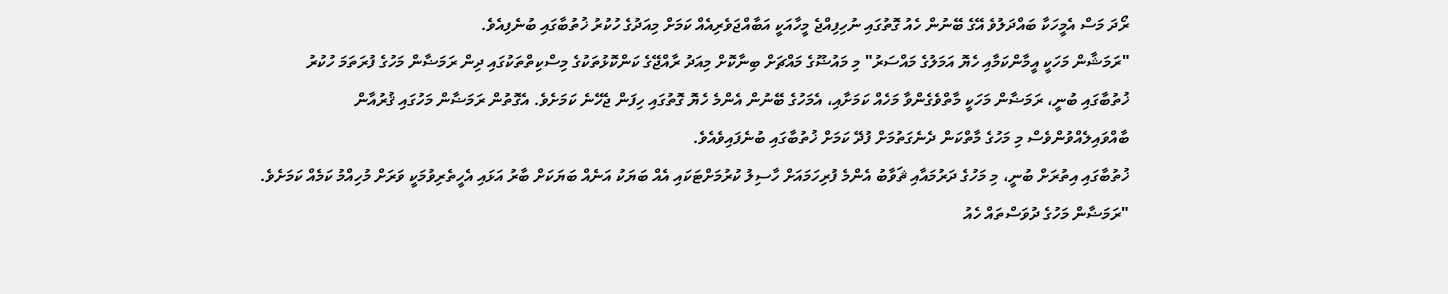ރޯދަ މަސް އެމީހަކާ ބައްދަލުވެ އޭގެ ބޭނުން ހެއު ގޮތުގައި ނުހިފިއްޖެ މީހާއަކީ އަބާއްޖަވެރިއެއް ކަމަށް މިއަދުގެ ހުކުރު ޚުތުބާގައި ބުނެފިއެވެ.
"ރަމަޝާން މަހަކީ އީމާންކަމާއި ހެޔޮ އަމަލުގެ މައްސަރު" މި މައުޟޫގެ މައްޗަށް ބިނާކޮށް މިއަދު ރާއްޖޭގެ ކަންކޮޅުތަކުގެ މިސްކިތްތަކުގައި ދިން ރަމަޟާން މަހުގެ ފުރަތަމަ ހުކުރު ޚުތުބާގައި ބުނީ، ރަމަޟާން މަހަކީ މާތްވެގެންވާ މަހެއް ކަމަށާއި، އެމަހުގެ ބޭނުން އެންމެ ހެޔޮ ގޮތުގައި ހިފަން ޖެހޭނެ ކަމަށެވެ. އެގޮތުން ރަމަޟާން މަހުގައި ޤުރުއާން ބާއްވައިލެއްވުންވެސް މި މަހުގެ މާތްކަން ދެނެގަތުމަށް ފުދޭ ކަމަށް ޚުތުބާގައި ބުނެފައިވެއެވެ.
ޚުތުބާގައި އިތުރަށް ބުނީ، މި މަހުގެ ދަރުމައާއި ޘަވާބު އެންމެ ފުރިހަމައަށް ހާސިލު ކުރުމަށްޓަކައި އެއް ބަޔަކު އަނެއް ބަޔަކަށް ބާރު އަޅައި އެހީތެރިވުމަކީ ވަރަށް މުހިއްމު ކަމެއް ކަމަށެވެ.
"ރަމަޟާން މަހުގެ ދުވަސްތައް ހެއު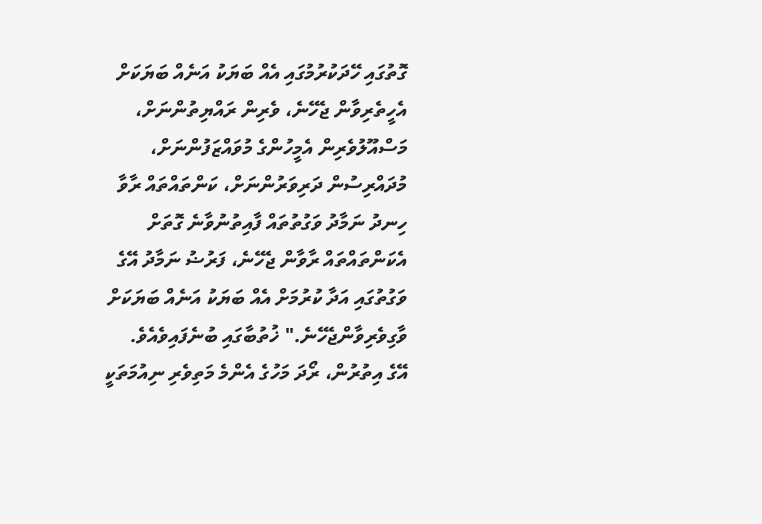ގޮތުގައި ހޭދަކުރުމުގައި އެއް ބަޔަކު އަނެއް ބަޔަކަށް އެހީތެރިވާން ޖެހޭނެ، ވެރިން ރައްޔިތުންނަށް، މަސްއޫލުވެރިން އެމީހުންގެ މުވައްޒަފުންނަށް، މުދައްރިސުން ދަރިވަރުންނަށް، ކަންތައްތައް ރާވާ ހިނދު ނަމާދު ވަގުތުތައް ފާއިތުނުވާނެ ގޮތަށް އެކަންތައްތައް ރާވާން ޖެހޭނެ، ފަރުޟު ނަމާދު އޭގެ ވަގުތުގައި އަދާ ކުރުމަށް އެއް ބަޔަކު އަނެއް ބަޔަކަށް ވާގިވެރިވާންޖެހޭނެ." ޚުތުބާގައި ބުނެފައިވެއެވެ.
އޭގެ އިތުރުން، ރޯދަ މަހުގެ އެންމެ މަތިވެރި ނިއުމަތަކީ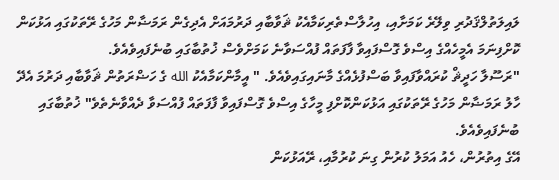ލައިލަތުލްޤަދުރި ވިލޭރެ ކަމަށާއި، އިހުލާސްތެރިކަމާއެކު ޘަވާބާއި ދަރުމައަށް އެދިގެން ރަމަޟާން މަހުގެ ރޭތަކުގައި އަޅުކަން ކޮށްފިނަމަ އެމީހެއްގެ އިސްވެ ގޮސްފައިވާ ފާފަތައް ފުއްސަވާނެ ކަމަށްވެސް ޚުތުބާގައި ބުނެފައިވެއެވެ.
"ރަސޫލާ ހަދީޘް ކުރައްވާފައިވާ ބަސްފުޅެއްގެ މާނައިގައިވެއެވެ. " އީމާންކަމާއެކު الله ގެ ހަޟްރަތުން ޘަވާބާއި ދަރުމަ އެދޭ ހާލު ރަމަޟާން މަހުގެ ރޭތަކުގައި އަޅުކަންކޮށްފި މީހާގެ އިސްވެ ގޮސްފައިވާ ފާފަތައް ފުއްސަވާ ދެއްވާނެތެވެ" ޚުތުބާގައި ބުނެފައިވެއެވެ.
އޭގެ އިތުރުން، ހެއު އަމަލު ކުރުން ގިނަ ކުރުމާއި، ރޭއަޅުކަން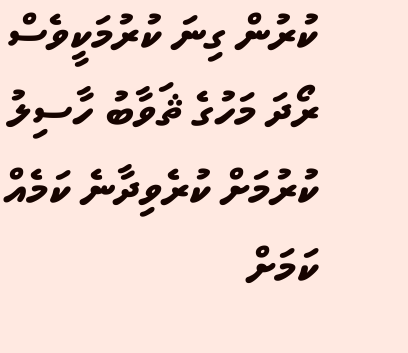ކުރުން ގިނަ ކުރުމަކީވެސް ރޯދަ މަހުގެ ޘަވާބު ހާސިލު ކުރުމަށް ކުރެވިދާނެ ކަމެއް ކަމަށް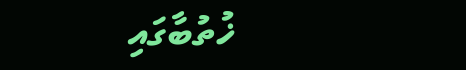ޚުތުބާގައި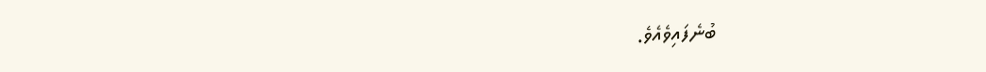ބުނެފައިވެއެވެ.